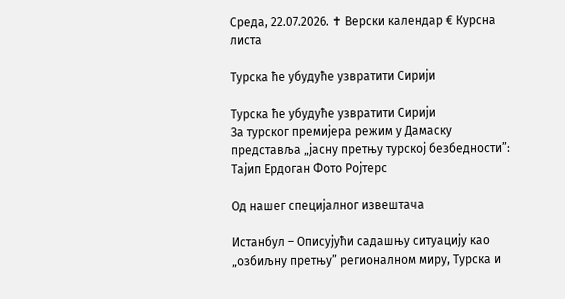Среда, 22.07.2026. ✝ Верски календар € Курсна листа

Турска ће убудуће узвратити Сирији

Турска ће убудуће узвратити Сирији
За турског премијера режим у Дамаску представља „јасну претњу турској безбедности”: Тајип Ердоган Фото Ројтерс

Од нашег специјалног извештача

Истанбул – Описујући садашњу ситуацију као „озбиљну претњу” регионалном миру, Турска и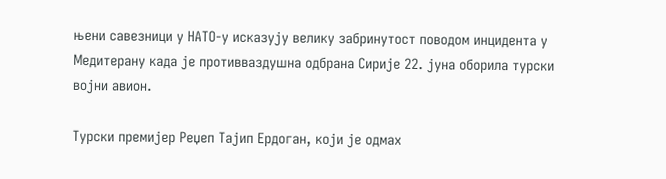њени савезници у НАТО-у исказују велику забринутост поводом инцидента у Медитерану када је противваздушна одбрана Сирије 22. јуна оборила турски војни авион.

Турски премијер Реџеп Тајип Ердоган, који је одмах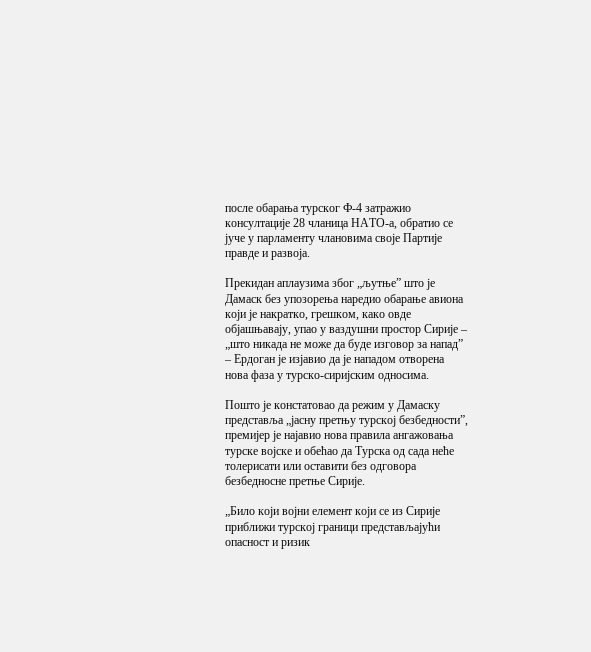после обарања турског Ф-4 затражио консултације 28 чланица НАТО-а, обратио се јуче у парламенту члановима своје Партије правде и развоја.

Прекидан аплаузима због „љутње” што је Дамаск без упозорења наредио обарање авиона који је накратко, грешком, како овде објашњавају, упао у ваздушни простор Сирије – „што никада не може да буде изговор за напад” – Ердоган је изјавио да је нападом отворена нова фаза у турско-сиријским односима.

Пошто је констатовао да режим у Дамаску представља „јасну претњу турској безбедности”, премијер је најавио нова правила ангажовања турске војске и обећао да Турска од сада неће толерисати или оставити без одговора безбедносне претње Сирије.

„Било који војни елемент који се из Сирије приближи турској граници представљајући опасност и ризик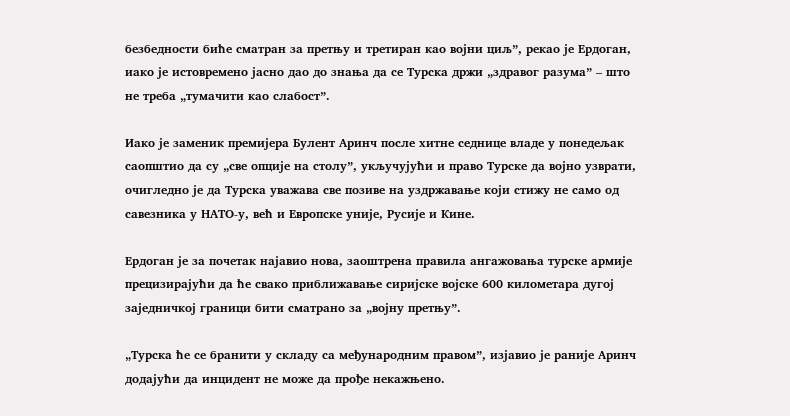безбедности биће сматран за претњу и третиран као војни циљ”, рекао је Ердоган, иако је истовремено јасно дао до знања да се Турска држи „здравог разума” – што не треба „тумачити као слабост”.

Иако је заменик премијера Булент Аринч после хитне седнице владе у понедељак саопштио да су „све опције на столу”, укључујући и право Турске да војно узврати, очигледно је да Турска уважава све позиве на уздржавање који стижу не само од савезника у НАТО-у, већ и Европске уније, Русије и Кине.

Ердоган је за почетак најавио нова, заоштрена правила ангажовања турске армије прецизирајући да ће свако приближавање сиријске војске 600 километара дугој заједничкој граници бити сматрано за „војну претњу”.

„Турска ће се бранити у складу са међународним правом”, изјавио је раније Аринч додајући да инцидент не може да прође некажњено.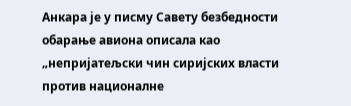Анкара је у писму Савету безбедности обарање авиона описала као „непријатељски чин сиријских власти против националне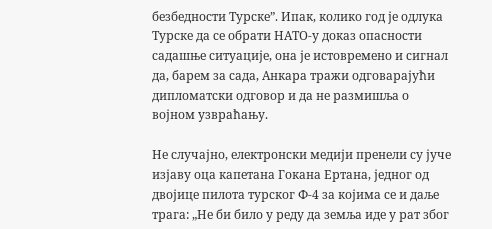безбедности Турске”. Ипак, колико год је одлука Турске да се обрати НАТО-у доказ опасности садашње ситуације, она је истовремено и сигнал да, барем за сада, Анкара тражи одговарајући дипломатски одговор и да не размишља о војном узвраћању.

Не случајно, електронски медији пренели су јуче изјаву оца капетана Гокана Ертана, једног од двојице пилота турског Ф-4 за којима се и даље трага: „Не би било у реду да земља иде у рат због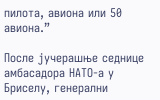пилота, авиона или 50 авиона.”

После јучерашње седнице амбасадора НАТО-а у Бриселу, генерални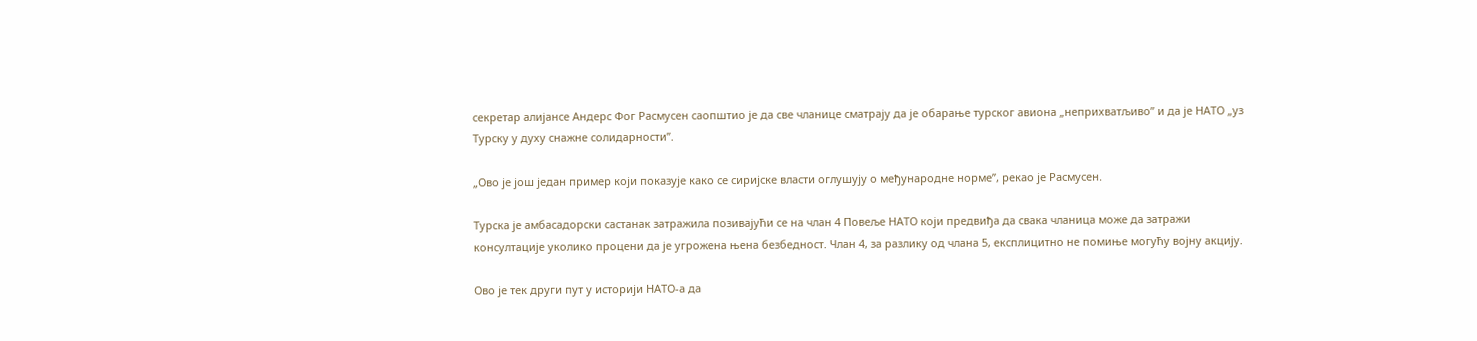секретар алијансе Андерс Фог Расмусен саопштио је да све чланице сматрају да је обарање турског авиона „неприхватљиво” и да је НАТО „уз Турску у духу снажне солидарности”.

„Ово је још један пример који показује како се сиријске власти оглушују о међународне норме”, рекао је Расмусен.

Турска је амбасадорски састанак затражила позивајући се на члан 4 Повеље НАТО који предвиђа да свака чланица може да затражи консултације уколико процени да је угрожена њена безбедност. Члан 4, за разлику од члана 5, експлицитно не помиње могућу војну акцију.

Ово је тек други пут у историји НАТО-а да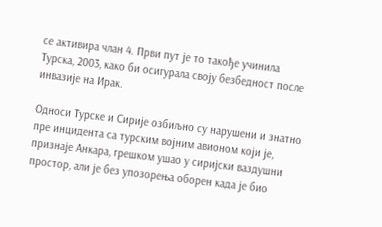се активира члан 4. Први пут је то такође учинила Турска, 2003, како би осигурала своју безбедност после инвазије на Ирак.

Односи Турске и Сирије озбиљно су нарушени и знатно пре инцидента са турским војним авионом који је, признаје Анкара, грешком ушао у сиријски ваздушни простор, али је без упозорења оборен када је био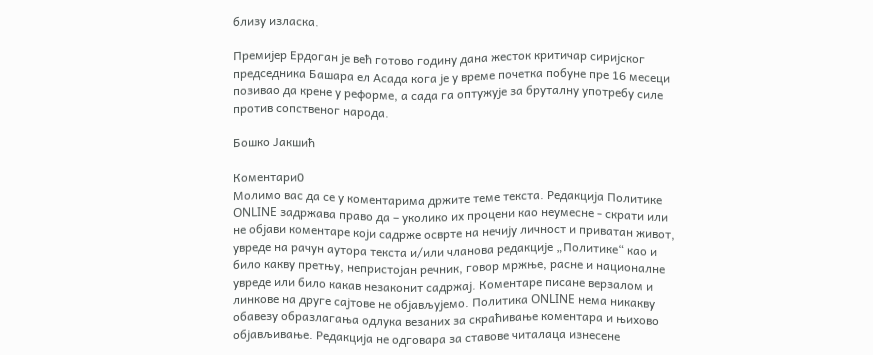близу изласка.

Премијер Ердоган је већ готово годину дана жесток критичар сиријског председника Башара ел Асада кога је у време почетка побуне пре 16 месеци позивао да крене у реформе, а сада га оптужује за бруталну употребу силе против сопственог народа.

Бошко Јакшић

Коментари0
Молимо вас да се у коментарима држите теме текста. Редакција Политике ONLINE задржава право да – уколико их процени као неумесне - скрати или не објави коментаре који садрже осврте на нечију личност и приватан живот, увреде на рачун аутора текста и/или чланова редакције „Политике“ као и било какву претњу, непристојан речник, говор мржње, расне и националне увреде или било какав незаконит садржај. Коментаре писане верзалом и линкове на друге сајтове не објављујемо. Политика ONLINE нема никакву обавезу образлагања одлука везаних за скраћивање коментара и њихово објављивање. Редакција не одговара за ставове читалаца изнесене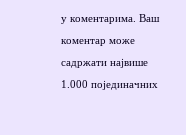у коментарима. Ваш коментар може садржати највише 1.000 појединачних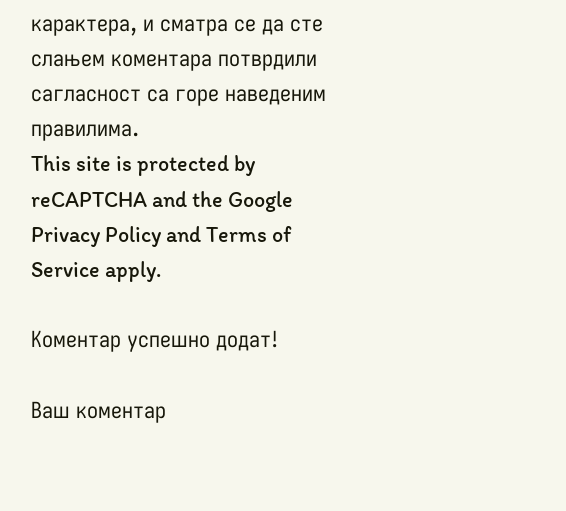карактера, и сматра се да сте слањем коментара потврдили сагласност са горе наведеним правилима.
This site is protected by reCAPTCHA and the Google Privacy Policy and Terms of Service apply.

Комeнтар успeшно додат!

Ваш комeнтар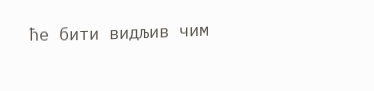ћe бити видљив чим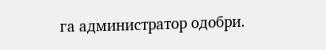га администратор одобри.